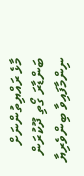މާޅެ ރައްޔިތުންނަށް ބަންޑާރަ ގޯތި ދޫކުރަން ނިންމާފައިވާ ބިންވެރިޔާ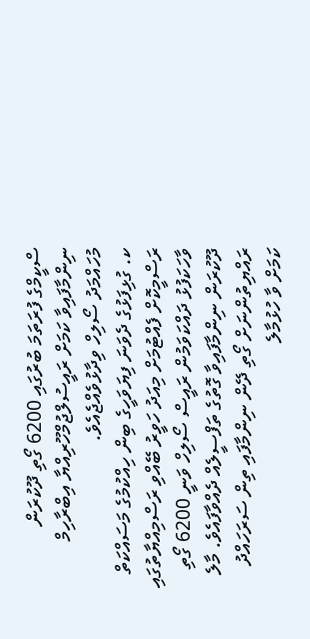ސްކީމްގެ ފުރަތަމަ ބުރުގައި 6200 ގޯތި ދޫކުރަން ނިންމާފައިވާ ކަމަށް ރައީސުލްޖުމްހޫރިއްޔާ އިބްރާހިމް މުހައްމަދު ސޯލިހް ވިދާޅުވެއްޖެއެވެ.
ކ. ގުޅިފަޅުގެ ދެވަނަ ފިޔަވަހީގެ ބިން ހިއްކުމުގެ މަސައްކަތް ރަސްމީކޮށް ފެއްޓުމަށް މިއަދު ހަވީރު ބޭއްވި ރަސްމިއްޔާތުގައި ވާހަކަފުޅު ދައްކަވަމުން ރައީސް ސޯލިހް ވަނީ 6200 ގޯތި ދޫކުރަން ނިންމާފައިވާ ގޮތުގެ ތަފްސީލެއް ދެއްވާފައެވެ. މާލެ ރައްޔިތުންނަށް ގޯތި ދޭން ނިންމާފައި ތިން ސަރަހައްދު ކަމަށް ވާ ހުޅުމާލެ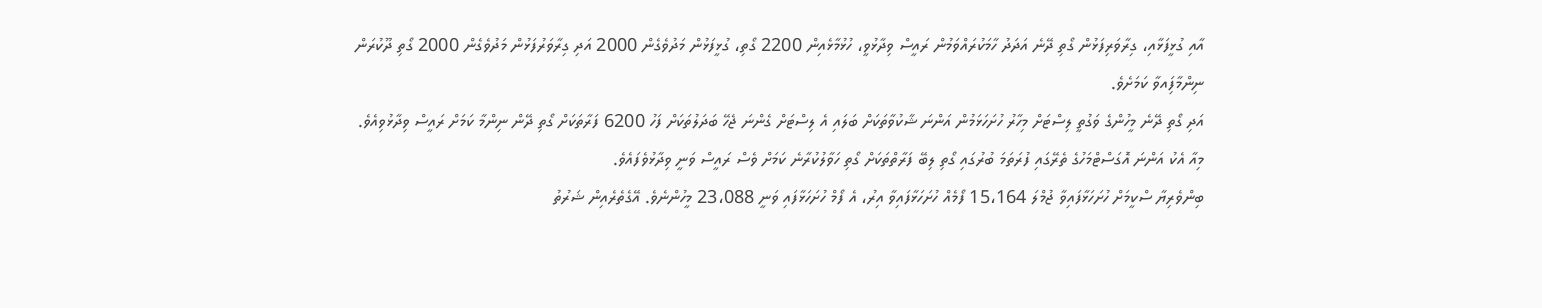އާއި ގުޅީފަޅާއި، ގިރާވަރިފަޅުން ގޯތި ދޭނެ އަދަދު ހާމަކުރައްވަމުން ރައީސް ވިދާޅުވީ، ހުޅުމާޅެއިން 2200 ގޯތި، ގުޅީފަޅުން މަދުވެގެން 2000 އަދި ގިރާވަރުފަޅުން މަދުވެގެން 2000 ގޯތި ދޫކުރަން ނިންމާފަިއވާ ކަމަށެވެ.
އަދި ގޯތި ދޭނެ މީހުންގެ ވަގުތީ ލިސްޓަށް މިހާރު ހުށަހަޅަމުން އަންނަ ޝާކުވާތަކަށް ބަލައި އެ ލިސްޓަށް ގެންނަ ޖެހޭ ބަދަލުތަކަށް ފަހު 6200 ފަރާތަކަށް ގޯތި ދޭން ނިންމާ ކަމަށް ރައީސް ވިދާޅުވިއެވެ. މިއާ އެކު އަންނަ އޮގަސްޓްމަހުގެ ތެރޭގައި ފުރަތަމަ ބުރުގައި ގޯތި ލިބޭ ފަރާތްތަކަށް ގޯތި ހަވާލުކުރާނެ ކަމަށް ވެސް ރައީސް ވަނީ ވިދާޅުވެފައެވެ.
ބިންވެރިޔާ ސްކީމަށް ހުށަހަޅާފައިވާ ޖުމްލަ 15،164 ފޯމެއް ހުށަހަޅާފައިވާ އިރު، އެ ފޯމް ހުށަހަޅާފައި ވަނީ 23،088 މީހުންނެވެ. އޭގެތެރެއިން ޝަރުތު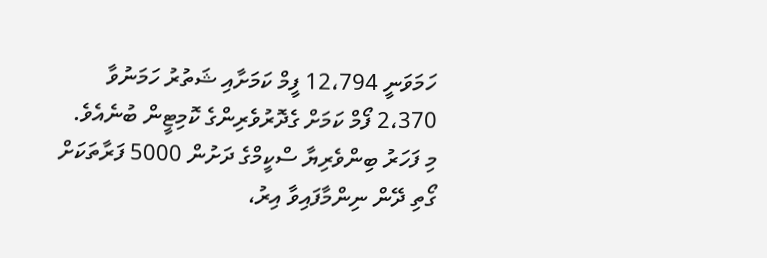ހަމަވަނީ 12،794 ފީމް ކަމަށާއި ޝަތުރު ހަމަނުވާ 2،370 ފޯމް ކަމަށް ގެދޮރުވެރިންގެ ކޮމިޓީން ބުނެއެވެ.
މި ފަހަރު ބިންވެރިޔާ ސްކީމްގެ ދަށުން 5000 ފަރާތަކަށް ގޯތި ދޭން ނިންމާފައިވާ އިރު،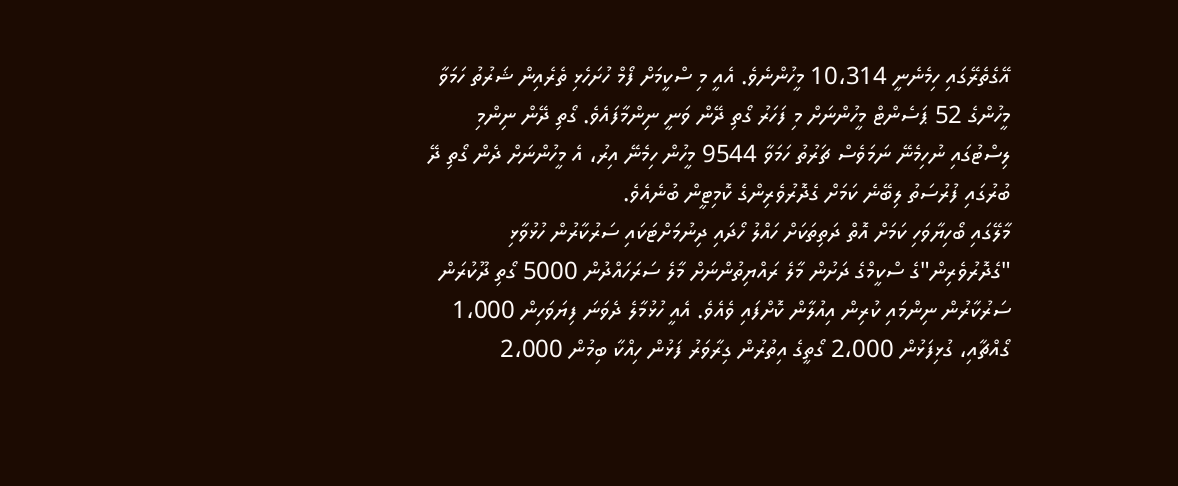އޭގެތެރޭގައި ހިމެނެނީ 10،314 މީހުންނެވެ. އެއީ މި ސްކީމަށް ފޯމް ހުށަހެޅި ތެރެއިން ޝަރުތު ހަމަވާ މީހުންގެ 52 ޕަސެންޓް މީހުންނަށް މި ފަހަރު ގޯތި ދޭން ވަނީ ނިންމާފައެވެ. ގޯތި ދޭން ނިންމި ލިސްޓުގައި ނުހިމެނޭ ނަމަވެސް ޗަރުތު ހަމަވާ 9544 މީހުން ހިމެނޭ އިރު، އެ މީހުންނަށް ދެން ގޯތި ދޭ ބުރުގައި ފުރުސަތު ލިބޭނެ ކަމަށް ގެދޮރުވެރިންގެ ކޮމިޓީން ބުނެއެވެ.
މާލޭގައި ބޯހިޔާވަހި ކަމަށް އޮތް ދަތިތަކަށް ހައްލު ހޯދައި ދިނުމަށްޓަކައި ސަރުކާރުން ހުޅުވާޅި "ގެދޮރުވެރިން"ގެ ސްކީމްގެ ދަށުން މާލެ ރައްޔިތުންނަށް މާލެ ސަރަހައްދުން 5000 ގޯތި ދޫކުރަން ސަރުކާރުން ނިންމައި ކުރިން އިއުލާން ކޮށްފައި ވެއެވެ. އެއީ ހުޅުމާލެ ދެވަނަ ފިޔަވަހިން 1،000 ގޯއްޗާއި، ގުޅިފަޅުން 2،000 ގޯތީގެ އިތުރުން ގިރާވަރު ފަޅުން ހިއްކާ ބިމުން 2،000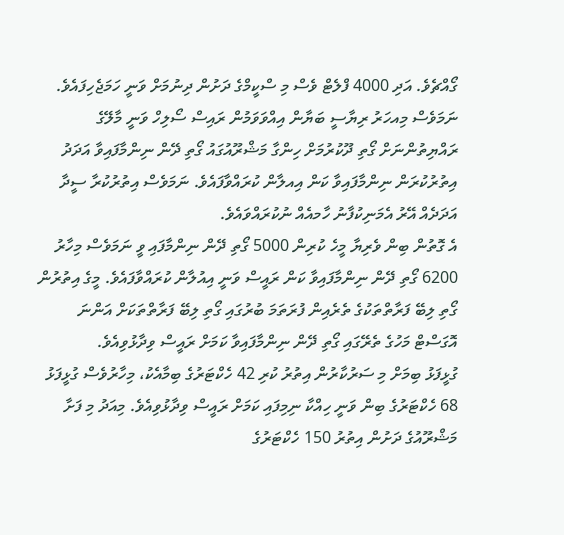ގޯއްޗެވެ. އަދި 4000 ފްލެޓް ވެސް މި ސްކީމްގެ ދަށުން ދިނުމަށް ވަނީ ހަމަޖެހިފައެވެ.
ނަމަވެސް މިއހަރު ރިޔާސީ ބަޔާން އިއްވަވަމުން ރައިސް ސޯލިހް ވަނީ މާލޭގެ ރައްޔިތުންނަށް ގޯތި ދޫކުރުމަށް ހިންގާ މަޝްރޫއުގައު ގޯތި ދޭން ނިންމާފައިވާ އަދަދު އިތުރުކުރަން ނިންމާފައިވާ ކަން އިއލާން ކުރައްވާފައެވެ. ނަމަވެސް އިތުރުކުރާ ސީދާ އަދަދެއް އޭރު އެމަނިކުފާނު ހާމއެއް ނުކުރައްވައެވެ.
އެ ގޮތުން ބިން ވެރިޔާ މީހެ ކުރިން 5000 ގޯތި ދޭން ނިންމާފައި ވީ ނަމަވެސް މިހާރު 6200 ގޯތި ދޭން ނިންމާފައިވާ ކަން ރައީސް ވަނީ އިއުލާން ކުރައްވާފައެވެ. މީގެ އިތުރުން ގޯތި ލިބޭ ފަރާތްތަކުގެ ތެރެއިން ފުރަތަމަ ބުރުގައި ގޯތި ލިބޭ ފަރާތްތަކަށް އަންނަ އޮގަސްޓް މަހުގެ ތެރޭގައި ގޯތި ދޭން ނިންމާފައިވާ ކަމަށް ރައީސް ވިދާޅުވިއެވެ.
ގުޅީފަޅު ބިމަށް މި ސަރުކާރުން އިތުރު ކުރި 42 ހެކްޓަރުގެ ބިމާއެކު، މިހާރުވެސް ގުޅީފަޅު 68 ހެކްޓަރުގެ ބިން ވަނީ ހިއްކާ ނިމިފައި ކަމަށް ރައީސް ވިދާޅުވިއެވެ. މިއަދު މި ފަށާ މަޝްރޫއުގެ ދަށުން އިތުރު 150 ހެކްޓަރުގެ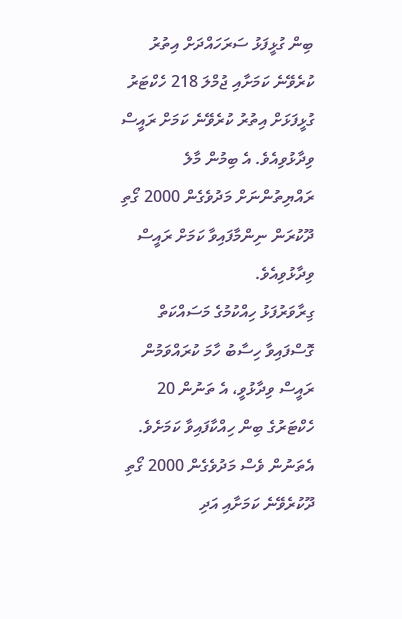ބިން ގުޅީފަޅު ސަރަހައްދަށް އިތުރު ކުރެވޭނެ ކަމަށާއި ޖުމްލަ 218 ހެކްޓަރު ގުޅީފަޅަށް އިތުރު ކުރެވޭނެ ކަމަށް ރައީސް ވިދާޅުވިއެވެ. އެ ބިމުން މާލެ ރައްޔިތުންނަށް މަދުވެގެން 2000 ގޯތި ދޫކުރަން ނިންމާފައިވާ ކަމަށް ރައީސް ވިދާޅުވިއެވެ.
ގިރާވަރުފަޅު ހިއްކުމުގެ މަސައްކަތް ގޮސްފައިވާ ހިސާބު ހާމަ ކުރައްވަމުން ރައީސް ވިދާޅުވީ، އެ ތަނުން 20 ހެކްޓަރުގެ ބިން ހިއްކާފައިވާ ކަމަށެވެ. އެތަނުން ވެސް މަދުވެގެން 2000 ގޯތި ދޫކުރެވޭނެ ކަމަށާއި އަދި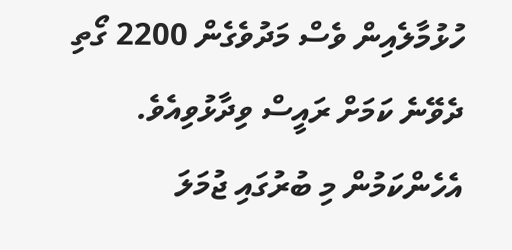ހުޅުމާލެއިން ވެސް މަދުވެގެން 2200 ގޯތި ދެވޭނެ ކަމަށް ރައީސް ވިދާޅުވިއެވެ. އެހެންކަމުން މި ބުރުގައި ޖުމަލަ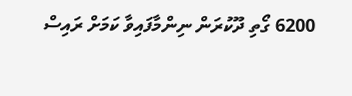6200 ގޯތި ދޫކުރަން ނިންމާފައިވާ ކަމަށް ރައިސް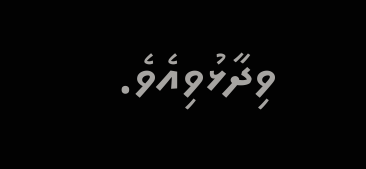ވިދާޅުވިއެވެ.